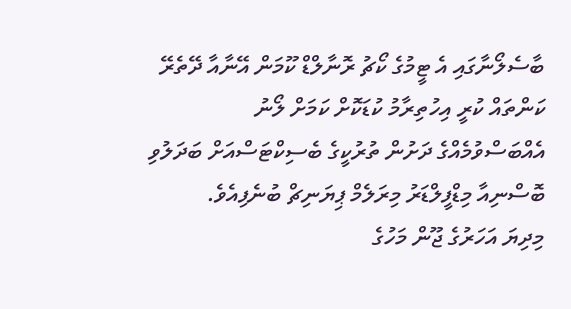ބާސެލޯނާގައި އެ ޓީމުގެ ކޯޗު ރޮނާލްޑް ކޫމަން އޭނާއާ ދޭތެރޭ ކަންތައް ކުރީ އިހުތިރާމު ކުޑަކޮށް ކަމަށް ލޯނު އެއްބަސްވުމެއްގެ ދަށުން ތުރުކީގެ ބެސިކްޓަސްއަށް ބަދަލުވި ބޮސްނިއާ މިޑްފީލްޑަރު މިރަލެމް ޕިޔަނިޗް ބުނެފިއެވެ.
މިދިޔަ އަހަރުގެ ޖޫން މަހުގެ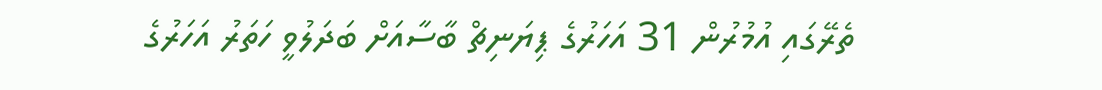ތެރޭގައި އުމުރުން 31 އަހަރުގެ ޕިޔަނިޗް ބާސާއަށް ބަދަލުވީ ހަތަރު އަހަރުގެ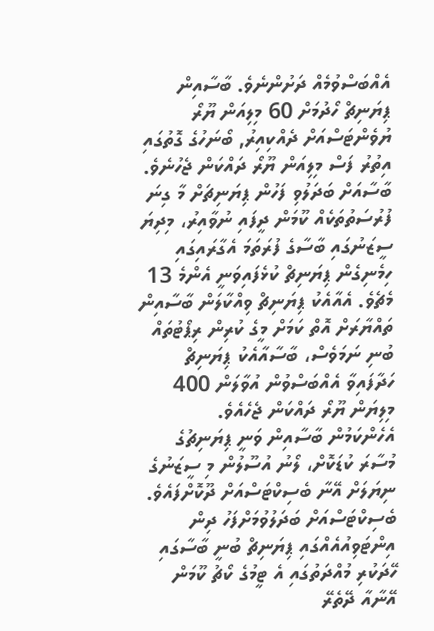އެއްބަސްވުމެއް ދަށުންނެވެ. ބާސާއިން ޕިޔަނިޗް ހޯދުމަށް 60 މިލިއަން ޔޫރޯ ޔުވެންޓަސްއަށް ދެއްކިއިރު, ބޯނަހުގެ ގޮތުގައި އިތުރު ފަސް މިލިއަން ޔޫރޯ ދައްކަން ޖެހުނެވެ.
ބާސާއަށް ބަދަލުވި ފަހުން ޕިޔަނިޗަށް މާ ގިނަ ފުރުސަތުތަކެއް ކޫމަން ދީފައި ނުވާއިރު، މިދިޔަ ސީޒަނުގައި ބާސާގެ ފުރަތަމަ އެގާރައިގައި ހިމެނިގެން ޕިޔަނިޗް ކުޅެފައިވަނީ އެންމެ 13 މެޗެވެ. އެއާއެކު ޕިޔަނިޗް ވިއްކާލަން ބާސާއިން ތައްޔާރަށް އޮތް ކަމަށް މީގެ ކުރިން ރިޕޯޓުތައް ބުނި ނަމަވެސް، ބާސާއާއެކު ޕިޔަނިޗް ހަދާފައިވާ އެއްބަސްވުން އުވާލަން 400 މިލިޔަން ޔޫރޯ ދައްކަން ޖެހެއެވެ.
އެހެންކަމުން ބާސާއިން ވަނީ ޕިޔަނިޗުގެ މުސާރަ ކުޑަކޮށް، ލޯނު އުސޫލުން މި ސީޒަނުގެ ނިޔަލަށް އޭނާ ބެސިކްޓަސްއަށް ދޫކޮށްފައެވެ. ބެސިކްޓަސްއަށް ބަދަލުވުމަށްފަހު ދިން އިންޓަވިއުއެއްގައި ޕިޔަނިޗް ބުނީ ބާސާގައި ހޭދަކުރި މުއްދަތުގައި އެ ޓީމުގެ ކޯޗު ކޫމަން އޭނާއާ ދޭތެރޭ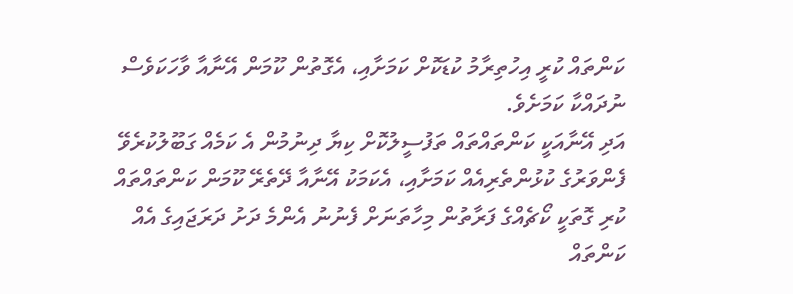ކަންތައް ކުރީ އިހުތިރާމު ކުޑަކޮށް ކަމަށާއި، އެގޮތުން ކޫމަން އޭނާއާ ވާހަކަވެސް ނުދައްކާ ކަމަށެވެ.
އަދި އޭނާއަކީ ކަންތައްތައް ތަފުސީލުކޮށް ކިޔާ ދިނުމުން އެ ކަމެއް ގަބޫލުކުރެވޭ ފެންވަރުގެ ކުޅުންތެރިއެއް ކަމަށާއި، އެކަމަކު އޭނާއާ ދޭތެރޭ ކޫމަން ކަންތައްތައް ކުރި ގޮތަކީ ކޯޗެއްގެ ފަރާތުން މިހާތަނަށް ފެނުނު އެންމެ ދަށު ދަރަޖައިގެ އެއް ކަންތައް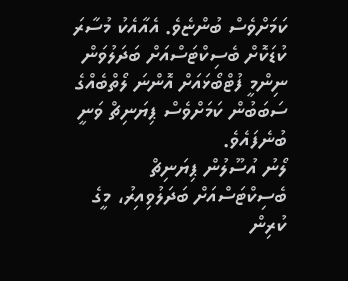ކަމަށްވެސް ބުންޏެވެ. އެއާއެކު މުސާރަ ކުޑަކޮށް ބެސިކްޓަސްއަށް ބަދަލުވަން ނިންމީ ފުޓްބޯޅައަށް އޮންނަ ލޯތްބެއްގެ ސަބަބުން ކަމަށްވެސް ޕިޔަނިޗް ވަނީ ބުނެފައެވެ.
ލޯނު އުސޫލުން ޕިޔަނިޗް ބެސިކްޓަސްއަށް ބަދަލުވިއިރު، މީގެ ކުރިން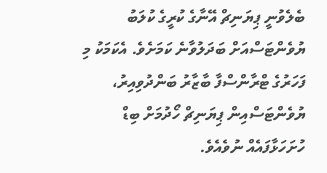ބެލެވުނީ ޕިޔަނިޗް އޭނާގެ ކުރީގެ ކުލަބު ޔުވެންޓަސްއަށް ބަދަލުވާނެ ކަމަށެވެ. އެކަމަކު މި ފަހަރުގެ ޓްރާންސްފާ ބާޒާރު ބަންދުވިއިރު، ޔުވެންޓަސްއިން ޕިޔަނިޗް ހޯދުމަށް ބިޑް ހުށަހަޅާފައެއް ނުވެއެވެ.